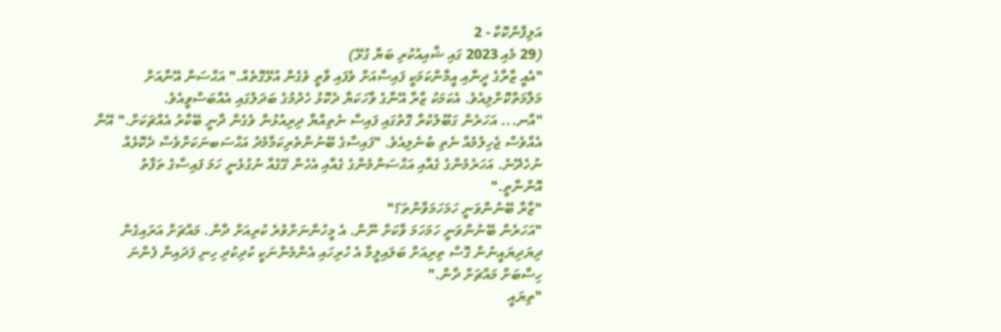އަލިފާންކޮކާ - 2
(29 މެއި 2023 ގައި ޝާއިއުކުރި ބަޔާ ގުޅޭ)
"އެއީ ޒާރާގެ ދީނާއި އީމާންކަމަކީ ފައިސާއަށް ވެފައި ވާތީ ވެގެން އުޅޭގޮތެއް." އަޙްސަން އޭނާއަށް މަލާމަތްކޮށްލިއެވެ. އެކަމަކު ޒާރާ އޭނާގެ ވާހަކަޔާ ދެކޮޅު ހެދުމުގެ ބަދަލުގައި އެއްބަސްވީއެވެ.
"އާނ... އަހަރެން ގަބޫލުކުރާ ގޮތުގައި ފައިސާ ނެތިއްޔާ ދިރިއުޅުން ވެގެން ދާނީ ބޭކާރު އެއްޗަކަށް." އޭނާ އެއްވެސް ޖެހިލުމެއް ނެތި ބުނެލިއެވެ. "ފައިސާގެ ބޭނުންތެރިކަމާމެދު އަޙްސަބނަކަށްވެސް ދެކޮޅެއް ނުހެދޭނެ. އަހަރެމެންގެ ގެއާއި އަޙްސަންމެންގެ ގެއާއި އެހެން ގޭގެއާ ނުގުޅެނީ ހަމަ ފައިސާގެ ތަފާތު އޮންނާތީ."
"ޒާރާ ބޭނުންވަނީ ހަމަހަމަވާންތަ؟"
"އަހަރެން ބޭނުންވަނީ ހަމަހަމަ ވާކަށް ނޫން. އެ މީހުންނަށްވުރެ ކުރިއަށް ދާން. މައްޗަށް އަރައިގެން ދިޔަދިޔައީނުން ގޮސް ތިރިއަށް ބަލައިލީމާ އެ ހުރިހައި އެންމެންނަކީ ކުދިކުދި ހިނި ފަދައިން ފެންނަ ހިސާބަށް މައްޗަށް ދާން."
"ތިޔައީ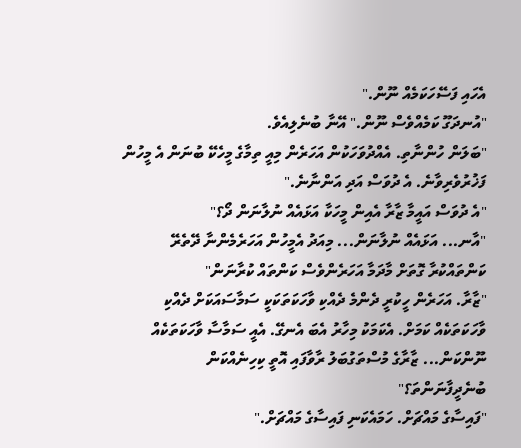އެހައި ފަސޭހަކަމެއް ނޫން."
"އުނދަގޫ ކަމެއްވެސް ނޫން." އޭނާ ބުނެލިއެވެ.
"ބަލަން ހުންނާތި. އެއްދުވަހަކުން އަހަރެން މިއީ ތިމާގެ މީހެކޭ ބުނަން އެ މީހުން ފަޚުރުވެރިވާނެ. އެ ދުވަސް އަދި އަންނާނެ."
"އެ ދުވަސް އައީމާ ޒާރާ އެއިން މީހަކާ އަޅައެއް ނުލާނަން ދޯ؟"
"އާނ... އަޅައެއް ނުލާނަން... މިއަދު އެމީހުން އަހަރެމެންނާ ދޭތެރޭ ކަންތައްކުރާ ގޮތަށް މާދަމާ އަހަރެންވެސް ކަންތައް ކުރާނަން"
"ޒާރާ. އަހަރެން ހީކުރީ ދެންމެ ދެއްކި ވާހަކަތަކަކީ ސަމާސައަކަށް ދެއްކި ވާހަކަތަކެއް ކަމަށް. އެކަމަކު މިހާރު އެބަ އެނގޭ. އެއީ ސަމާސާ ވާހަކަތަކެއް ނޫންކަން... ޒާރާގެ މުސްތަގުބަލު ރާވާފައި އޮތީ ކިހިނެއްކަން ބުނެދީފާނަންތަ؟"
"ފައިސާގެ މައްޗަށް. ހަމައެކަނި ފައިސާގެ މައްޗަށް."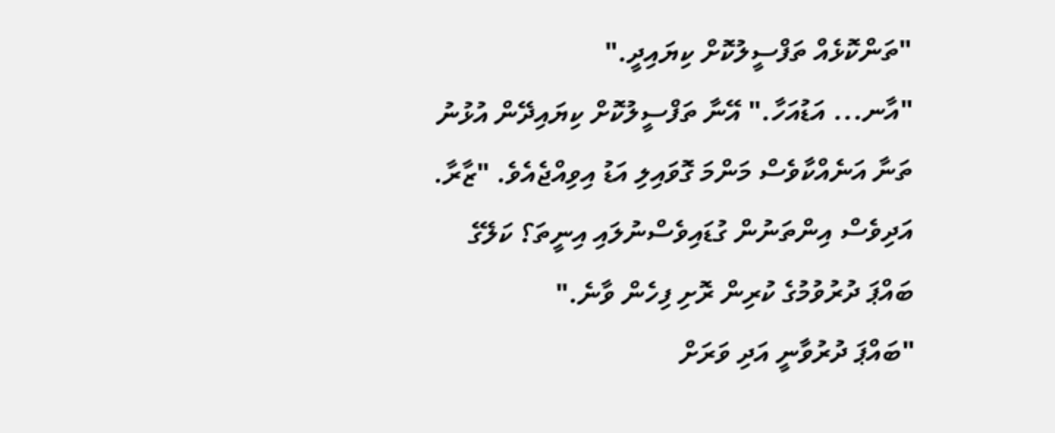"ތަންކޮޅެއް ތަފްސީލުކޮށް ކިޔައިދީ."
"އާނ... އަޑުއަހާ." އޭނާ ތަފްސީލުކޮށް ކިޔައިދޭން އުޅުނު ތަނާ އަނެއްކާވެސް މަންމަ ގޮވައިލި އަޑު އިވިއްޖެއެވެ. "ޒާރާ. އަދިވެސް އިންތަނުން ގުޑައިވެސްނުލައި އިނީތަ؟ ކަލޭގެ ބައްޕަ ދުރުވުމުގެ ކުރިން ރޮށި ފިހެން ވާނެ."
"ބައްޕަ ދުރުވާނީ އަދި ވަރަށް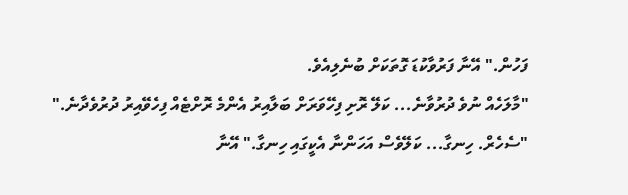ފަހުން." އޭނާ ފަރުވާކުޑަ ގޮތަކަށް ބުނެލިއެވެ.
"މާލަހެއް ނުވެ ދުރުވާނެ... ކަލޭ ރޮށި ފިހޭވަރަށް ބަލާއިރު އެންމެ ރޮށްޓެއް ފިހެވޭއިރު ދުރުވެދާނެ."
"ސެހެރް. ހިނގާ... ކަލޭވެސް އަހަންނާ އެކީގައި ހިނގާ." އޭނާ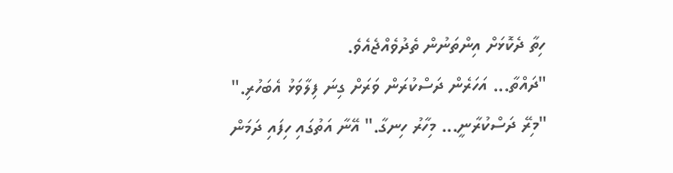ހިތާ ދެކޮޅަށް އިންތަނުން ތެދުވެއްޖެއެވެ.
"ދައްތާ... އަހަރެން ދަސްކުރަން ވަރަށް ގިނަ ފިލާވަޅު އެބަހުރި."
"މިރޭ ދަސްކުރާނީ... މިހާރު ހިނގާ." އޭނާ އަތުގައި ހިފައި ދަމަން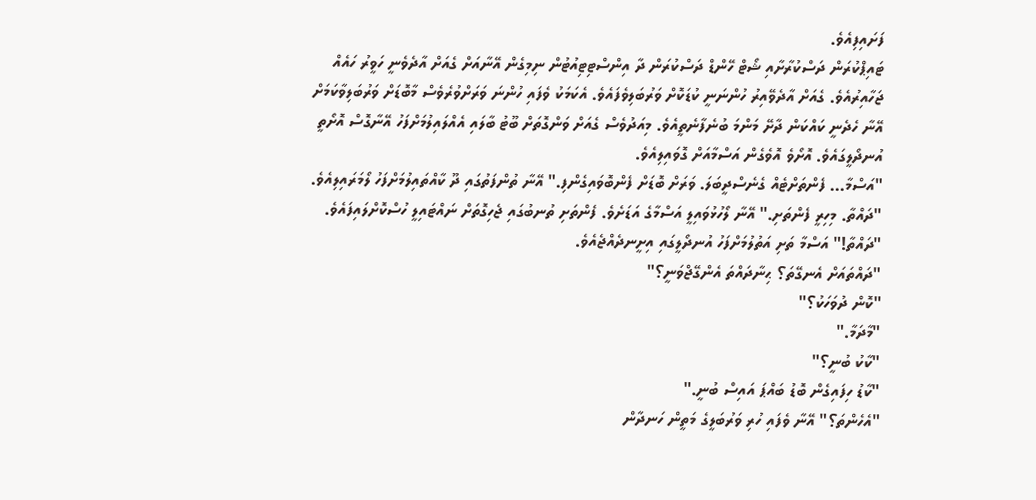ފަށައިފިއެވެ.
ޓައިޕްކުރަން ދަސްކުރާށާއި ޝޯޓް ހޭންޑް ދަސްކުރަން ދާ އިންސްޓިޓިއުޓުން ނިމިގެން އޭނާއަށް ގެއަށް އާދެވެނީ ހަވީރު ހައެއް ޖަހާއިރުއެވެ. ގެއަށް އާދެވޭއިރު ހުންނަނީ ކުޑަކޮށް ވަރުބަލިވެފައެވެ. އެކަމަކު ވެފައި ހުންނަ ވަރަށްވުރެވެސް މާބޮޑަށް ވަރުބަލިވާކަމަށް އޭނާ ހެދެނީ ކައްކަން ދާށޭ މަންމަ ބުނެފާނެތީއެވެ. މިއަދުވެސް ގެއަށް ވަންގޮތަށް ބޫޓު ބާލައި އެއްލައިލުމަށްފަހު އޭނާގޮސް އޮށޯތީ އުނދޯލީގައެވެ. އޮށޯވެ އޮވެގެން އަސްމާއަށް ގޮވައިލިއެވެ.
"އަސްމާ... ފެންތަށްޓެއް ގެނެސްދީބަލަ. ވަރަށް ބޮޑަށް ފެންބޮވައިގެންފި." އޭނާ ތުންފަތުގައި ދޫ ކާއްތައިލުމަށްފަހު ލޯމަރައިލިއެވެ. "ދައްތާ. މިހިރީ ފެންތަށި." އޭނާ ލޯހުޅުވައިލީ އަސްމާގެ އަޑަށެވެ. ފެންތަށި ތުނބުގައި ޖެހިގޮތަށް ނައްޓައިލީ ހުސްކޮށްލައިފައެވެ.
"ދައްތާ!" އަސްމާ ތަށި އަތުލުމަށްފަހު އުނދޯލީގައި އިށީނދެއްޖެއެވެ.
"ދައްތައަށް އެނގޭތަ؟ ޙިނާދައްތަ އެންގޭޖްވަނީ؟"
"ކޮން ދުވަހަކު؟"
"މާދަމާ."
"ކާކު ބުނީ؟"
"ކާޑު ހިފައިގެން ބޮޑު ބައްޕަ އައިސް ބުނީ."
"އެހެންތަ؟" އޭނާ ވެފައި ހުރި ވަރުބަލީގެ މަތީން ހަނދާން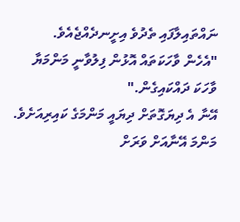ނައްތައިލާފައި ތެދުވެ އިށީނދެއްޖެއެވެ.
"އެހެން ވާހަކަތައް އޮޅުން ފިލުވާނީ މަންމަޔާ ވާހަކަ ދައްކައިގެން."
އޭނާ އެ ދިޔަގޮތަށް ދިޔައީ މަންމަގެ ކައިރިއަށެވެ. މަންމަ އޭނާއަށް ވަރަށް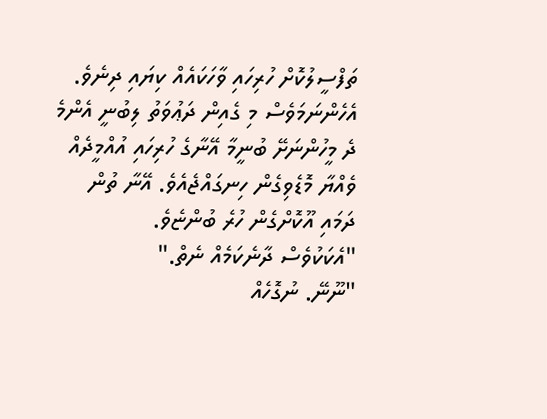ތަފްސީލުކޮށް ހުރިހައި ވާހަކައެއް ކިޔައި ދިނެވެ. އެހެންނަމަވެސް މި ގެއިން ދަޢުވަތު ލިބުނީ އެންމެ ދެ މީހުންނަށޭ ބުނީމާ އޭނާގެ ހުރިހައި އުއްމީދެއް ވެއްޔާ މޮޑެވިގެން ހިނގައްޖެއެވެ. އޭނާ ތުން ދަމައި އޫކޮށްގެން ހުރެ ބުންޏެވެ.
"އެކަކުވެސް ދާނެކަމެއް ނެތް."
"ނޫނޭ. ނުގޮހެއް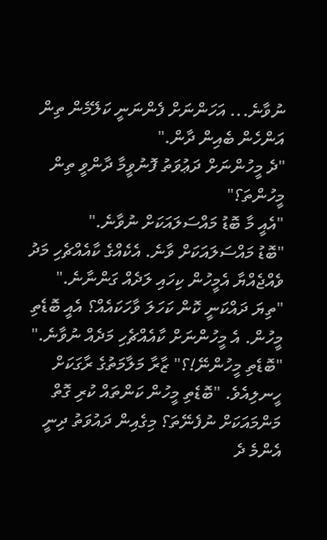ނުވާނެ... އަހަންނަށް ފެންނަނީ ކަލޭމެން ތިން އަންހެން ބެއިން ދާން."
"ދެ މީހުންނަށް ދަޢުވަތު ފޮނުވީމާ ދާންވީ ތިން މީހުންތަ؟"
"އެއީ މާ ބޮޑު މައްސަލައަކަށް ނުވާނެ."
"ބޮޑު މައްސަލައަކަށް ވާނެ. އެކެއްގެ ކާއެއްޗެހި މަދު ވެއްޖެއްޔާ އެމީހުން ކިހައި ލަދެއް ގަންނާނެ."
"ތިޔަ ދައްކަނީ ކޮން ކަހަލަ ވާހަކައެއް؟ އެއީ ބޮޑެތި މީހުން. އެ މީހުންނަށް ކާއެއްޗެހި މަދެއް ނުވާނެ."
"ބޮޑެތި މީހުންނޭ!؟" ޒާރާ މަލާމަތުގެ ރާގަކަށް ހީނލިއެވެ. "ބޮޑެތި މީހުން ކަންތައް ކުރި ގޮތް މަންމައަކަށް ނުފެނޭތަ؟ މިގެއިން ދައުވަތު ދިނީ އެންމެ ދެ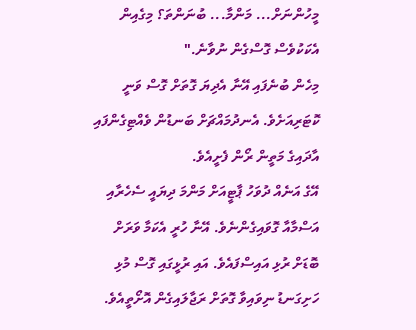މީހުންނަށް... މަންމާ... ބުނަންތަ؟ މިގެއިން އެކަކުވެސް ގޮސްގެން ނުވާނެ."
މިހެން ބުނެފައި އޭނާ އެދިޔަ ގޮތަށް ގޮސް ވަނީ ކޮޓަރިއަށެވެ. އެނދުމައްޗަށް ބަނޑުން ވެއްޓިގެންފައި އާދައިގެ މަތީން ރޯން ފެށީއެވެ.
އޭގެ އަނެއް ދުވަހު ޕާޓީއަށް މަންމަ ދިޔައީ ސެހެރާއި އަސްމާއާ ގޮވައިގެންނެވެ. އޭނާ ހުރީ އެކަމާ ވަރަށް ބޮޑަށް ރުޅި އައިސްފައެވެ. އައި ރުޅީގައި ގޮސް މުޅި ހަށިގަނޑު ނިވައިވާ ގޮތަށް ރަޖާލައިގެން އޮށޯތީއެވެ.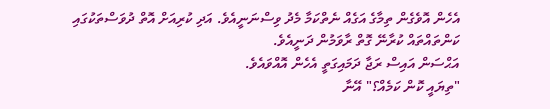އެހެން އޮވެގެން ތިމާގެ އަގެއް ނެތްކަމާ މެދު ވިސްނަނީއެވެ. އަދި ކުރިއަށް އޮތް ދުވަސްތަކުގައި ކަންތައްތައް ކުރާނޭ ގޮތް ރާވަމުން ދަނީއެވެ.
އަޙްސަން އައިސް ރަޖާ ދަމައިގަތީ އެހެން އޮއްވައެވެ.
"ތިޔައީ ކޮން ކަމެއް؟" އޭނާ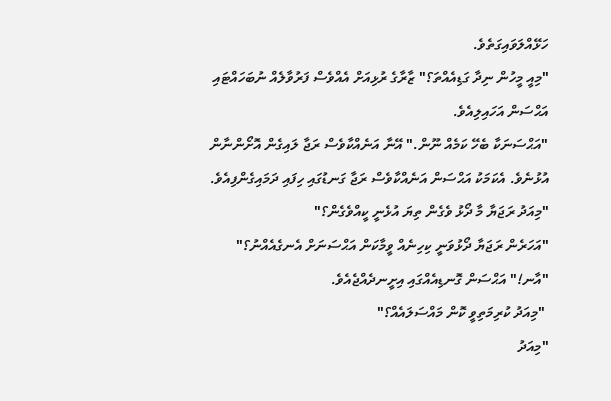ހަޅޭއްލަވައިގަތެވެ.
"މިއީ މީހުން ނިދާ ގަޑިއެއްތަ؟" ޒާރާގެ ރުޅިއަށް އެއްވެސް ފަރުވާލެއް ނުބަހައްޓައި އަޙްސަން އަހައިލިއެވެ.
"އަޙްސަނަކާ ބެހޭ ކަމެއް ނޫން." އޭނާ އަނެއްކާވެސް ރަޖާ ލައިގެން އޮށޯންނާން އުޅުނެވެ. އެކަމަކު އަޙްސަން އަނެއްކާވެސް ރަޖާ ގަނޑުގައި ހިފައި ދަމައިގެންފިއެވެ.
"މިއަދު ރަޖަޔާ މާ ދޯޅު ވެގެން ތިޔަ އުޅެނީ ކީއްވެގެން؟"
"އަހަރެން ރަޖަޔާ ދޯޅުވަނީ ކިހިނެއް ވީމާކަން އަޙްސަނަށް އެނގެއެއްނު؟"
"އާނ!" އަޙްސަން ގޮނޑިއެއްގައި އިށީނދެއްޖެއެވެ.
 "މިއަދު ކުރިމަތިވީ ކޮން މައްސަލައެއް؟"
"މިއަދު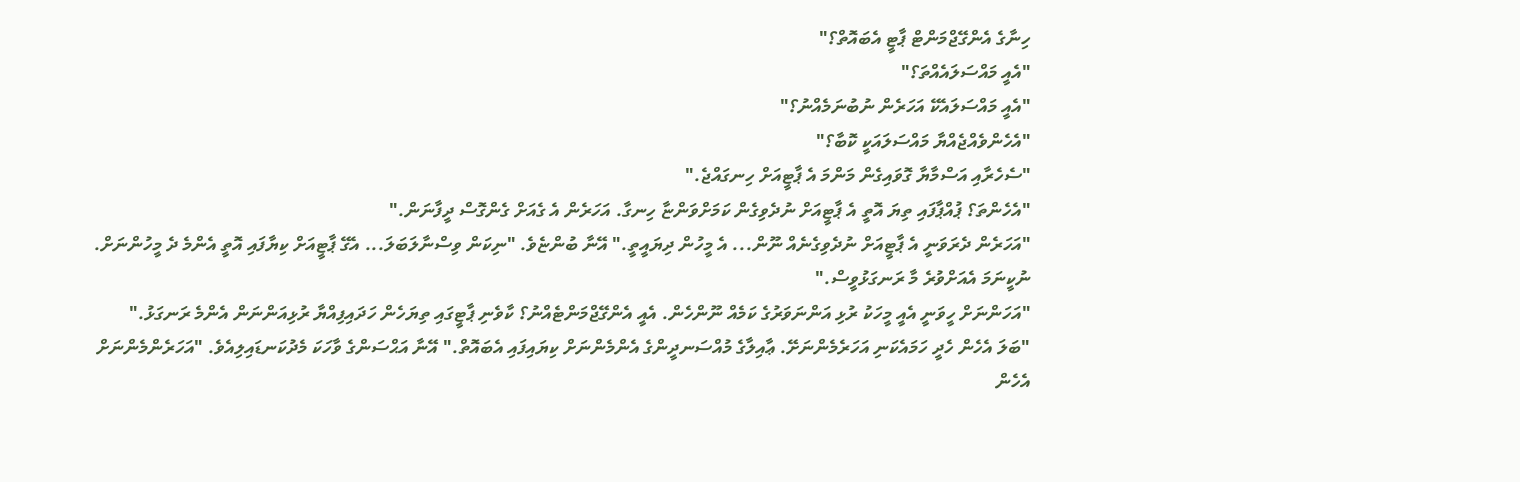ހިނާގެ އެންގޭޖްމަންޓް ޕާޓީ އެބައޮތް؟"
"އެއީ މައްސަލައެއްތަ؟"
"އެއީ މައްސަލައެކޭ އަހަރެން ނުބުނަމެއްނު؟"
"އެހެންވެއްޖެއްޔާ މައްސަލައަކީ ކޮބާ؟"
"ސެހެރާއި އަސްމާޔާ ގޮވައިގެން މަންމަ އެ ޕާޓީއަށް ހިނގައްޖެ."
"އެހެންތަ؟ ޕުއްޕާފައި ތިޔަ އޮތީ އެ ޕާޓީއަށް ނުދެވިގެން ކަމަށްވަންޏާ ހިނގާ. އަހަރެން އެ ގެއަށް ގެންގޮސް ދީފާނަން."
"އަހަރެން ދެރަވަނީ އެ ޕާޓީއަށް ނުދެވިގެނެއް ނޫން... އެ މީހުން ދިޔައީތީ." އޭނާ ބުންޏެވެ. "ނިކަން ވިސްނާލަބަލަ... އެގޭ ޕާޓީއަށް ކިޔާފައި އޮތީ އެންމެ ދެ މީހުންނަށް. ނުކީނަމަ އެއަށްވުރެ މާ ރަނގަޅުވީސް."
"އަހަންނަށް ހީވަނީ އެއީ މީހަކު ރުޅި އަންނަވަރުގެ ކަމެއް ނޫންހެން. އެއީ އެންގޭޖްމަންޓެއްނު؟ ކާވެނި ޕާޓީގައި ތިޔަހެން ހަދައިފިއްޔާ ރުޅިއަންނަން އެންމެ ރަނގަޅު."
"ބަލަ އެހެން ހެދީ ހަމައެކަނި އަހަރެމެންނަށޭ. ޢާއިލާގެ މުއްސަނދީންގެ އެންމެންނަށް ކިޔައިފައި އެބައޮތް." އޭނާ އަޙްސަންގެ ވާހަކަ މެދުކަނޑައިލިއެވެ. "އަހަރެންމެންނަށް އެހެން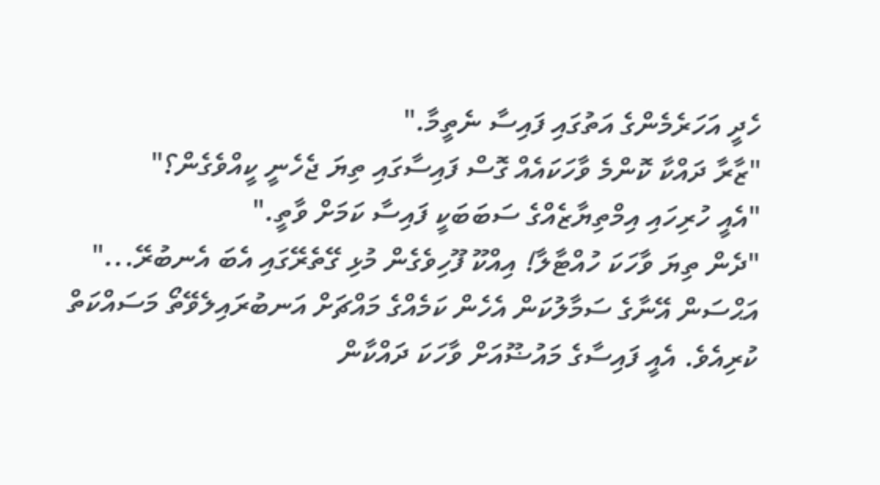ހެދީ އަހަރެމެންގެ އަތުގައި ފައިސާ ނެތީމާ."
"ޒާރާ ދައްކާ ކޮންމެ ވާހަކައެއް ގޮސް ފައިސާގައި ތިޔަ ޖެހެނީ ކީއްވެގެން؟"
"އެއީ ހުރިހައި އިމްތިޔާޒެއްގެ ސަބަބަކީ ފައިސާ ކަމަށް ވާތީ."
"ދެން ތިޔަ ވާހަކަ ހުއްޓާލާ! އިއްކޫ ފޫހިވެގެން މުޅި ގޭތެރޭގައި އެބަ އެނބުރޭ..." އަޙްސަން އޭނާގެ ސަމާލުކަން އެހެން ކަމެއްގެ މައްޗަށް އަނބުރައިލެވޭތޯ މަސައްކަތް ކުރިއެވެ. އެއީ ފައިސާގެ މައުޟޫއަށް ވާހަކަ ދައްކާން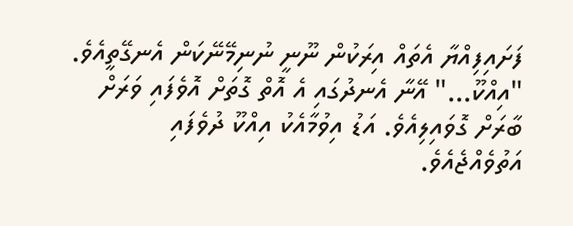ފަށައިފިއްޔާ އެތައް އިރަކުން ނޫނީ ނުނިމޭނޭކަން އެނގޭތީއެވެ.
"އިއްކޫ..." އޭނާ އެނދުގައި އެ އޮތް ގޮތަށް އޮވެފައި ވަރަށް ބާރަށް ގޮވައިލިއެވެ. އަޑު އިވުމާއެކު އިއްކޫ ދުވެފައި އަތުވެއްޖެއެވެ.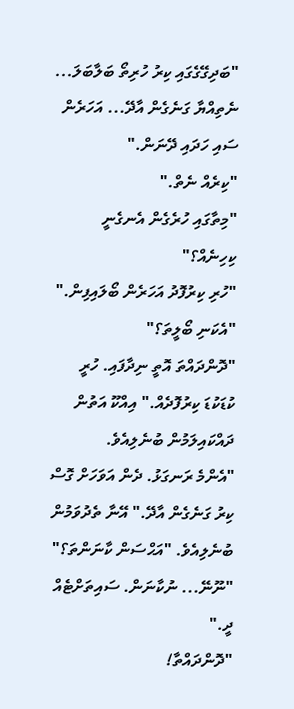"ބަދިގޭގެގައި ކިރު ހުރިތޯ ބަލާބަލަ... ނެތިއްޔާ ގަނެގެން އާދޭ... އަހަރެން ސައި ހަދައި ދޭނަން."
"ކިރެއް ނެތް."
"މިތާގައި ހުރެގެން އެނގެނީ ކިހިނެއް؟"
"ހުރި ކިރުފޮދު އަހަރެން ބޯލައިފިން."
"އެކަނި ބޯލީތަ؟"
"ދޮންދައްތަ އޮތީ ނިދާފައި. ހުރީ ކުޑަކުޑަ ކިރުފޮދެއް." އިއްކޫ އަތުން ދައްކައިލަމުން ބުނެލިއެވެ.
"އެންމެ ރަނގަޅު. ދެން އަވަހަށް ގޮސް ކިރު ގަނެގެން އާދޭ." އޭނާ ތެދުވަމުން ބުނެލިއެވެ. "އަޙްސަން ކާނަންތަ؟"
"ނޫނޭ... ނުކާނަން. ސައިތަށްޓެއް ދީ."
"ދޮންދައްތާ!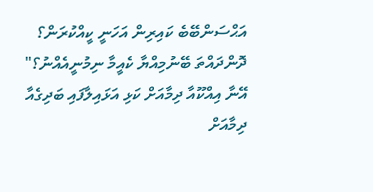އަޙްސަންބޭބެ ކައިރިން އަހަނީ ކީއްކުރަން؟ ދޮންދައްތަ ބޭނުމިއްޔާ ކެއީމާ ނިމުނީއެއްނު؟"
އޭނާ އިއްކޫއާ ދިމާއަށް ކަޅި އަޅައިލާފައި ބަދިގެއާ ދިމާއަށް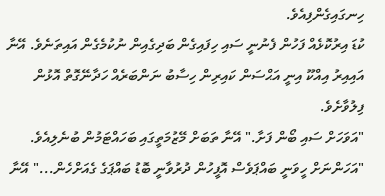ހިނގައިގެންފިއެވެ.
ކުޑަ އިރުކޮޅެއް ފަހުން ފެނުނީ ސައި ހިފައިގެން ބަދިގެއިން ނުކުމެގެން އައިތަނެވެ. އޭނާ އައިއިރު އިއްކޫ އިނީ އަޙްސަން ކައިރިން ހިސާބު ނަންބަރެއް ހަދާނޭގޮތް އޮޅުން ފިލުވާށެވެ.
"އަވަހަށް ސައި ބޯން ފަށާ." އޭނާ ތަބަށް މޭޒުމަތީގައި ބަހައްޓަމުން ބުނެލިއެވެ.
"އަހަންނަށް ހީވަނީ ބައްޕަވެސް އޮފީހުން ދުރުވާނީ ބޮޑު ބައްޕަގެ ގެއަށްހެން..." އޭނާ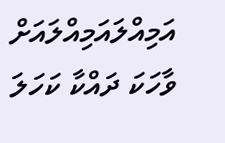އަމިއްލައަމިއްލައަށް ވާހަކަ ދައްކާ ކަހަލަ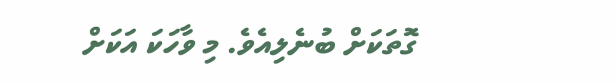ގޮތަކަށް ބުނެލިއެވެ. މި ވާހަކަ އަކަށް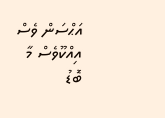އަޙްސަން ވެސް އިއްކޫވެސް މާ ބޮޑު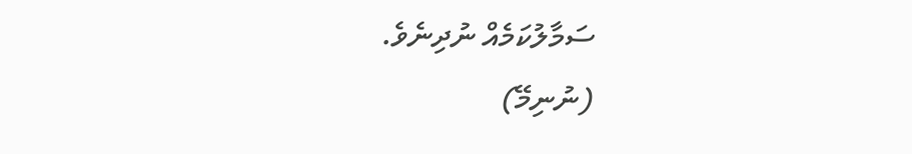ސަމާލުކަމެއް ނުދިނެވެ.
(ނުނިމޭ)